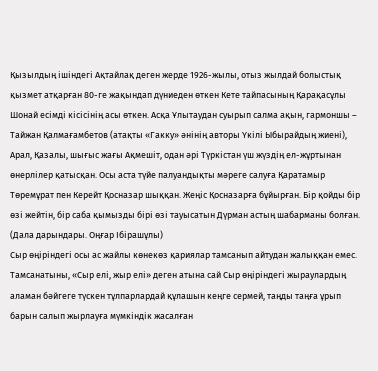Қызылдың ішіндегі Ақтайлақ деген жерде 1926-жылы, отыз жылдай болыстық қызмет атқарған 80-ге жақындап дүниеден өткен Кете тайпасының Қарақасұлы Шонай есімді кісісінің асы өткен. Асқа Ұлытаудан суырып салма ақын, гармоншы – Тайжан Қалмағамбетов (атақты «Гакку» әнінің авторы Үкілі Ыбырайдың жиені), Арал, Қазалы, шығыс жағы Ақмешіт, одан әрі Түркістан үш жүздің ел-жұртынан өнерлілер қатысқан. Осы аста түйе палуандықты мәреге салуға Қаратамыр Төремұрат пен Керейт Қосназар шыққан. Жеңіс Қосназарға бұйырған. Бір қойды бір өзі жейтін, бір саба қымызды бірі өзі тауысатын Дүрман астың шабарманы болған. (Дала дарындары. Оңғар Ібірашұлы)
Сыр өңіріндегі осы ас жайлы көнекөз қариялар тамсанып айтудан жалыққан емес. Тамсанатыны, «Сыр елі, жыр елі» деген атына сай Сыр өңіріндегі жыраулардың аламан бәйгеге түскен тұлпарлардай құлашын кеңге сермей, таңды таңға ұрып барын салып жырлауға мүмкіндік жасалған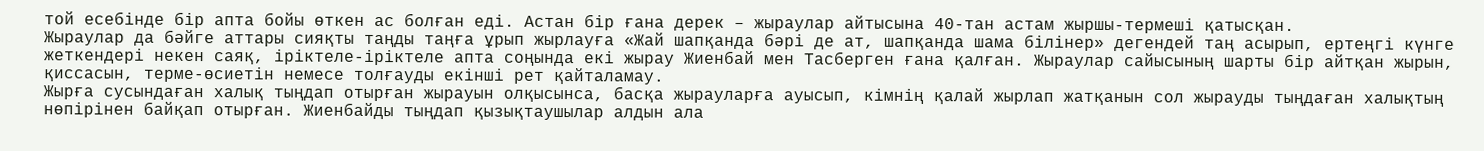той есебінде бір апта бойы өткен ас болған еді. Астан бір ғана дерек – жыраулар айтысына 40-тан астам жыршы-термеші қатысқан.
Жыраулар да бәйге аттары сияқты таңды таңға ұрып жырлауға «Жай шапқанда бәрі де ат, шапқанда шама білінер» дегендей таң асырып, ертеңгі күнге жеткендері некен саяқ, іріктеле-іріктеле апта соңында екі жырау Жиенбай мен Тасберген ғана қалған. Жыраулар сайысының шарты бір айтқан жырын, қиссасын, терме-өсиетін немесе толғауды екінші рет қайталамау.
Жырға сусындаған халық тыңдап отырған жырауын олқысынса, басқа жырауларға ауысып, кімнің қалай жырлап жатқанын сол жырауды тыңдаған халықтың нөпірінен байқап отырған. Жиенбайды тыңдап қызықтаушылар алдын ала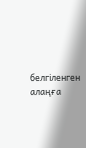белгіленген алаңға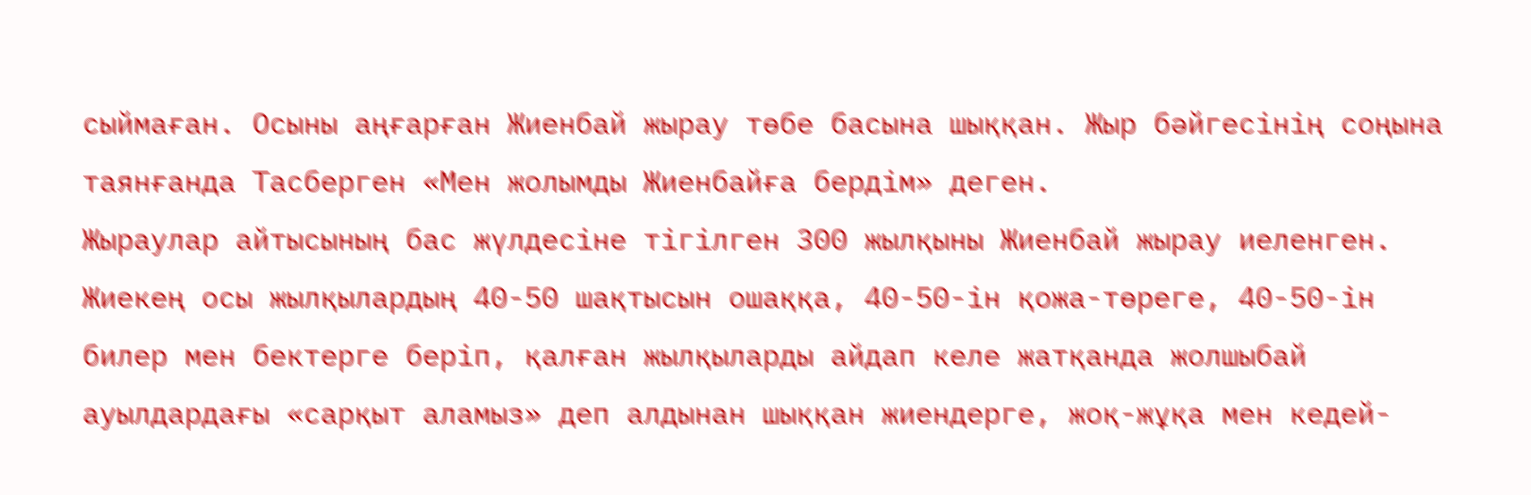сыймаған. Осыны аңғарған Жиенбай жырау төбе басына шыққан. Жыр бәйгесінің соңына таянғанда Тасберген «Мен жолымды Жиенбайға бердім» деген.
Жыраулар айтысының бас жүлдесіне тігілген 300 жылқыны Жиенбай жырау иеленген. Жиекең осы жылқылардың 40-50 шақтысын ошаққа, 40-50-ін қожа-төреге, 40-50-ін билер мен бектерге беріп, қалған жылқыларды айдап келе жатқанда жолшыбай ауылдардағы «сарқыт аламыз» деп алдынан шыққан жиендерге, жоқ-жұқа мен кедей-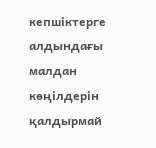кепшіктерге алдындағы малдан көңілдерін қалдырмай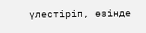үлестіріп, өзінде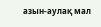азын-аулақ мал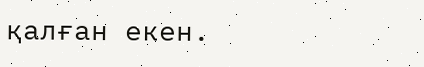қалған екен.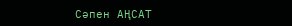Сәпен АҢСАТ